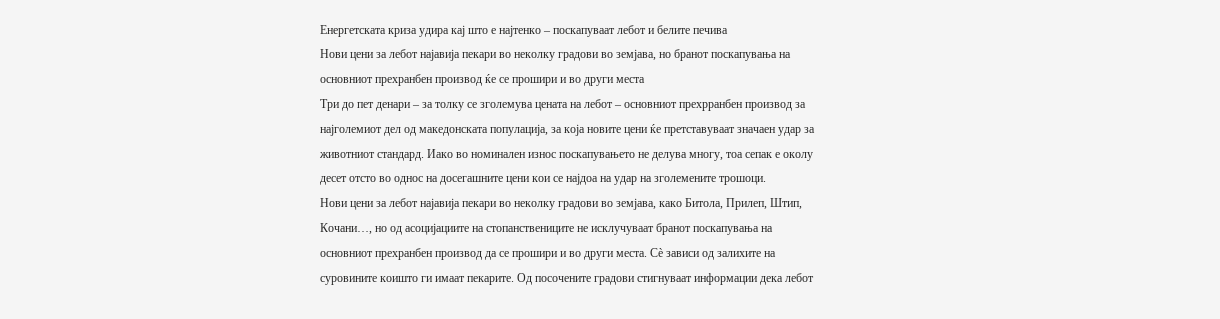Енергетската криза удира кај што е најтенко – поскапуваат лебот и белите печива
Нови цени за лебот најавија пекари во неколку градови во земјава, но бранот поскапувања на основниот прехранбен производ ќе се прошири и во други места
Три до пет денари – за толку се зголемува цената на лебот – основниот прехрранбен производ за најголемиот дел од македонската популација, за која новите цени ќе претставуваат значаен удар за животниот стандард. Иако во номинален износ поскапувањето не делува многу, тоа сепак е околу десет отсто во однос на досегашните цени кои се најдоа на удар на зголемените трошоци.
Нови цени за лебот најавија пекари во неколку градови во земјава, како Битола, Прилеп, Штип, Кочани…, но од асоцијациите на стопанствениците не исклучуваат бранот поскапувања на основниот прехранбен производ да се прошири и во други места. Сѐ зависи од залихите на суровините коишто ги имаат пекарите. Од посочените градови стигнуваат информации дека лебот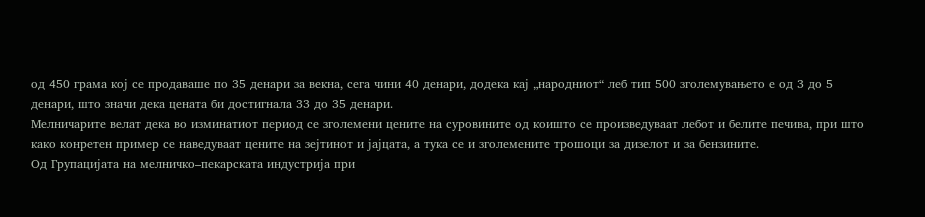од 450 грама кој се продаваше по 35 денари за векна, сега чини 40 денари, додека кај „народниот“ леб тип 500 зголемувањето е од 3 до 5 денари, што значи дека цената би достигнала 33 до 35 денари.
Мелничарите велат дека во изминатиот период се зголемени цените на суровините од коишто се произведуваат лебот и белите печива, при што како конретен пример се наведуваат цените на зејтинот и јајцата, а тука се и зголемените трошоци за дизелот и за бензините.
Од Групацијата на мелничко–пекарската индустрија при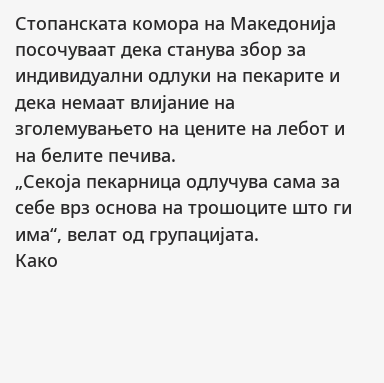Стопанската комора на Македонија посочуваат дека станува збор за индивидуални одлуки на пекарите и дека немаат влијание на зголемувањето на цените на лебот и на белите печива.
„Секоја пекарница одлучува сама за себе врз основа на трошоците што ги има“, велат од групацијата.
Како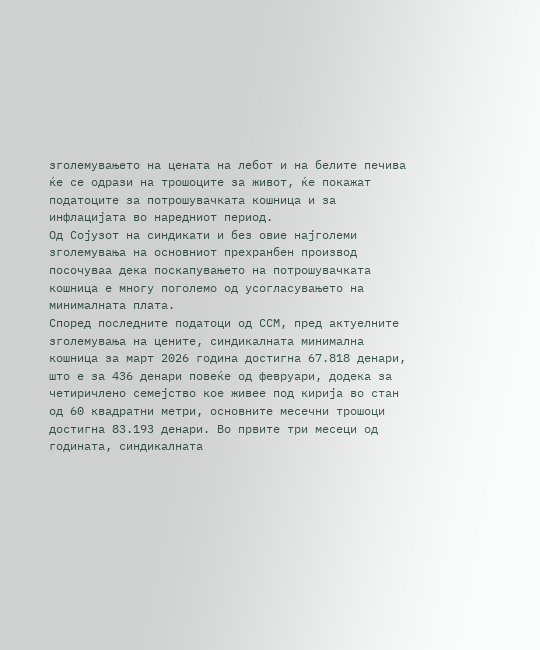зголемувањето на цената на лебот и на белите печива ќе се одрази на трошоците за живот, ќе покажат податоците за потрошувачката кошница и за инфлацијата во наредниот период.
Од Сојузот на синдикати и без овие најголеми зголемувања на основниот прехранбен производ посочуваа дека поскапувањето на потрошувачката кошница е многу поголемо од усогласувањето на минималната плата.
Според последните податоци од ССМ, пред актуелните зголемувања на цените, синдикалната минимална кошница за март 2026 година достигна 67.818 денари, што е за 436 денари повеќе од февруари, додека за четиричлено семејство кое живее под кирија во стан од 60 квадратни метри, основните месечни трошоци достигна 83.193 денари. Во првите три месеци од годината, синдикалната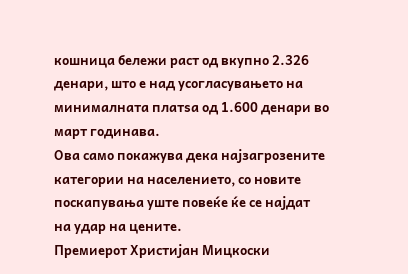кошница бележи раст од вкупно 2.326 денари, што е над усогласувањето на минималната платѕа од 1.600 денари во март годинава.
Ова само покажува дека најзагрозените категории на населението, со новите поскапувања уште повеќе ќе се најдат на удар на цените.
Премиерот Христијан Мицкоски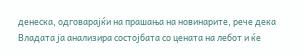денеска, одговарајќи на прашања на новинарите, рече дека Владата ја анализира состојбата со цената на лебот и ќе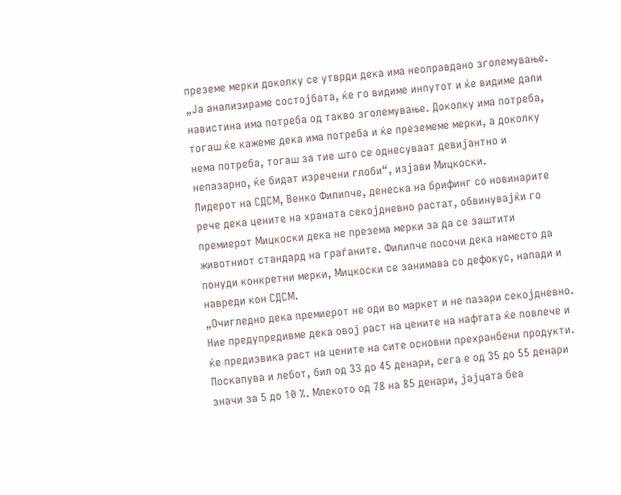преземе мерки доколку се утврди дека има неоправдано зголемување.
„Ја анализираме состојбата, ќе го видиме инпутот и ќе видиме дали навистина има потреба од такво зголемување. Доколку има потреба, тогаш ќе кажеме дeка има потреба и ќе преземеме мерки, а доколку нема потреба, тогаш за тие што се однесуваат девијантно и непазарно, ќе бидат изречени глоби“, изјави Мицкоски.
Лидерот на СДСМ, Венко Филипче, денеска на брифинг со новинарите рече дека цените на храната секојдневно растат, обвинувајќи го премиерот Мицкоски дека не презема мерки за да се заштити животниот стандард на граѓаните. Филипче посочи дека наместо да понуди конкретни мерки, Мицкоски се занимава со дефокус, напади и навреди кон СДСМ.
„Очигледно дека премиерот не оди во маркет и не пазари секојдневно. Ние предупредивме дека овој раст на цените на нафтата ќе повлече и ќе предизвика раст на цените на сите основни прехранбени продукти. Поскапува и лебот, бил од 33 до 45 денари, сега е од 35 до 55 денари значи за 5 до 10 %. Млекото од 78 на 85 денари, јајцата беа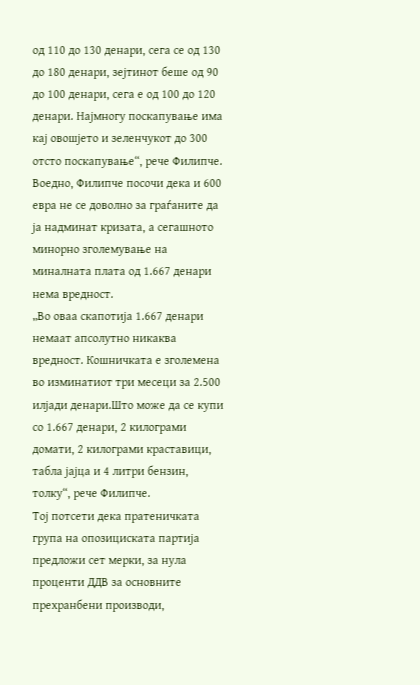од 110 до 130 денари, сега се од 130 до 180 денари, зејтинот беше од 90 до 100 денари, сега е од 100 до 120 денари. Најмногу поскапување има кај овошјето и зеленчукот до 300 отсто поскапување“, рече Филипче.
Воедно, Филипче посочи дека и 600 евра не се доволно за граѓаните да ја надминат кризата, а сегашното минорно зголемување на миналната плата од 1.667 денари нема вредност.
„Во оваа скапотија 1.667 денари немаат апсолутно никаква вредност. Кошничката е зголемена во изминатиот три месеци за 2.500 илјади денари.Што може да се купи со 1.667 денари, 2 килограми домати, 2 килограми краставици, табла јајца и 4 литри бензин, толку“, рече Филипче.
Тој потсети дека пратеничката група на опозициската партија предложи сет мерки, за нула проценти ДДВ за основните прехранбени производи,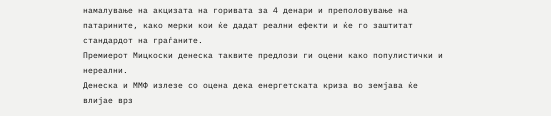намалување на акцизата на горивата за 4 денари и преполовување на патарините, како мерки кои ќе дадат реални ефекти и ќе го заштитат стандардот на граѓаните.
Премиерот Мицкоски денеска таквите предлози ги оцени како популистички и нереални.
Денеска и ММФ излезе со оцена дека енергетската криза во земјава ќе влијае врз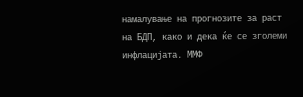намалување на прогнозите за раст на БДП, како и дека ќе се зголеми инфлацијата. ММФ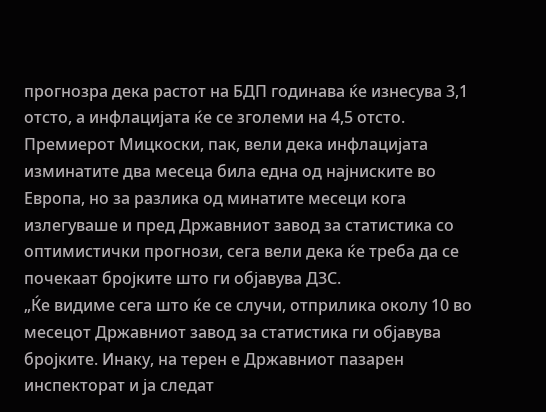прогнозра дека растот на БДП годинава ќе изнесува 3,1 отсто, а инфлацијата ќе се зголеми на 4,5 отсто.
Премиерот Мицкоски, пак, вели дека инфлацијата изминатите два месеца била една од најниските во Европа, но за разлика од минатите месеци кога излегуваше и пред Државниот завод за статистика со оптимистички прогнози, сега вели дека ќе треба да се почекаат бројките што ги објавува ДЗС.
„Ќе видиме сега што ќе се случи, отприлика околу 10 во месецот Државниот завод за статистика ги објавува бројките. Инаку, на терен е Државниот пазарен инспекторат и ја следат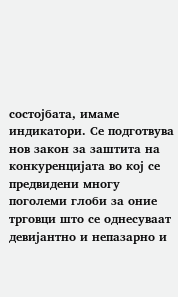состојбата, имаме индикатори. Се подготвува нов закон за заштита на конкуренцијата во кој се предвидени многу поголеми глоби за оние трговци што се однесуваат девијантно и непазарно и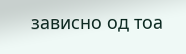зависно од тоа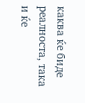каква ќе биде реалноста, така и ќе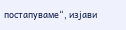постапуваме“, изјави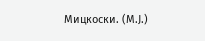Мицкоски. (М.Ј.)